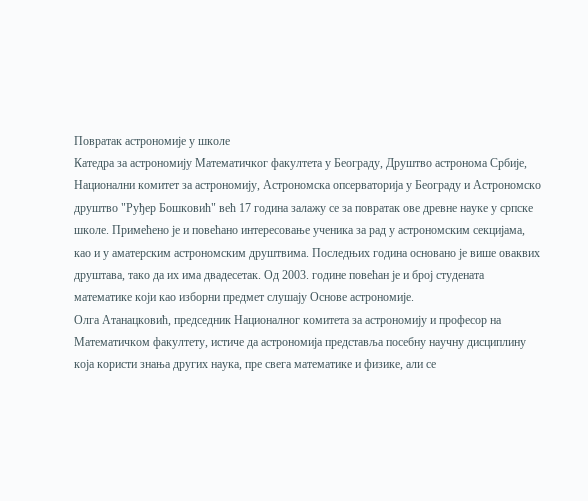Повратак астрономије у школе
Катедра за астрономију Математичког факултета у Београду, Друштво астронома Србије, Национални комитет за астрономију, Астрономска опсерваторија у Београду и Астрономско друштво "Руђер Бошковић" већ 17 година залажу се за повратак ове древне науке у српске школе. Примећено је и повећано интересовање ученика за рад у астрономским секцијама, као и у аматерским астрономским друштвима. Последњих година основано је више оваквих друштава, тако да их има двадесетак. Од 2003. године повећан је и број студената математике који као изборни предмет слушају Основе астрономије.
Олга Атанацковић, председник Националног комитета за астрономију и професор на Математичком факултету, истиче да астрономија представља посебну научну дисциплину која користи знања других наука, пре свега математике и физике, али се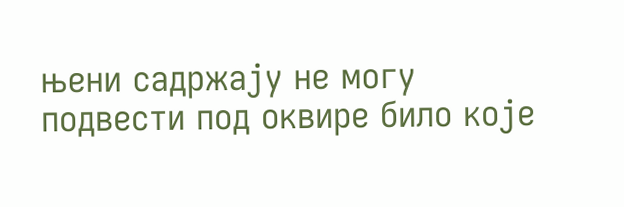њени садржају не могу подвести под оквире било које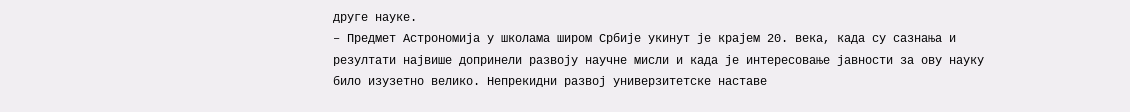друге науке.
– Предмет Астрономија у школама широм Србије укинут је крајем 20. века, када су сазнања и резултати највише допринели развоју научне мисли и када је интересовање јавности за ову науку било изузетно велико. Непрекидни развој универзитетске наставе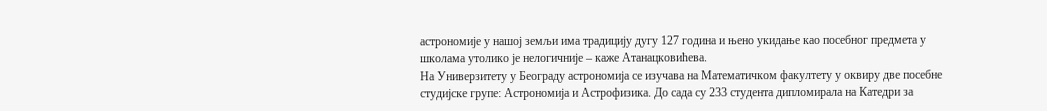астрономије у нашој земљи има традицију дугу 127 година и њено укидање као посебног предмета у школама утолико је нелогичније – каже Атанацковићева.
На Универзитету у Београду астрономија се изучава на Математичком факултету у оквиру две посебне студијске групе: Астрономија и Астрофизика. До сада су 233 студента дипломирала на Катедри за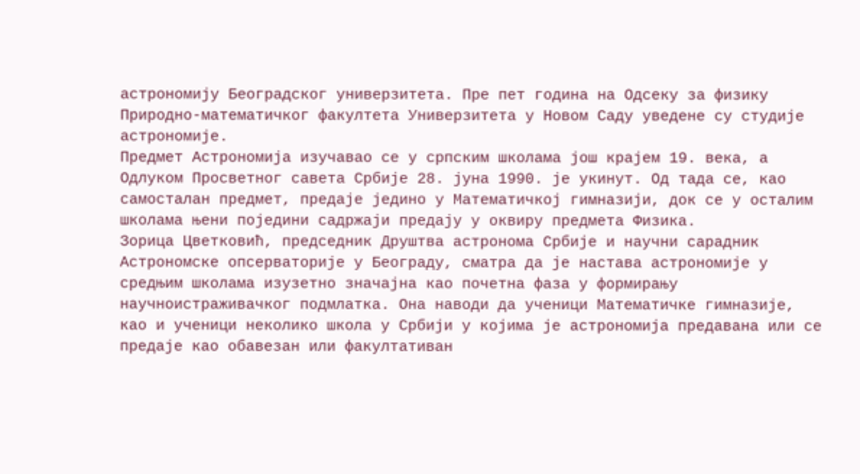астрономију Београдског универзитета. Пре пет година на Одсеку за физику Природно-математичког факултета Универзитета у Новом Саду уведене су студије астрономије.
Предмет Астрономија изучавао се у српским школама још крајем 19. века, а Одлуком Просветног савета Србије 28. јуна 1990. је укинут. Од тада се, као самосталан предмет, предаје једино у Математичкој гимназији, док се у осталим школама њени поједини садржаји предају у оквиру предмета Физика.
Зорица Цветковић, председник Друштва астронома Србије и научни сарадник Астрономске опсерваторије у Београду, сматра да је настава астрономије у средњим школама изузетно значајна као почетна фаза у формирању научноистраживачког подмлатка. Она наводи да ученици Математичке гимназије, као и ученици неколико школа у Србији у којима је астрономија предавана или се предаје као обавезан или факултативан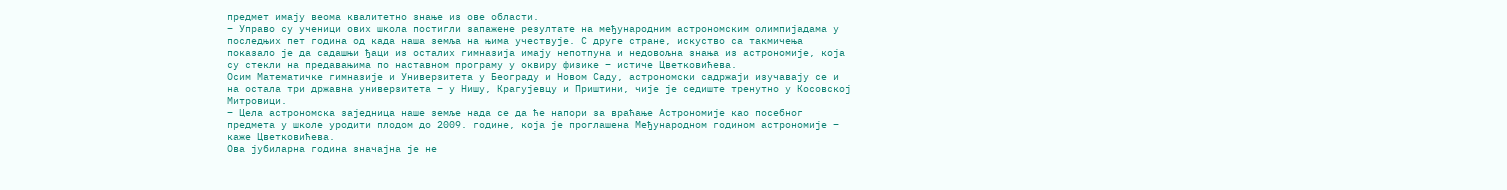предмет имају веома квалитетно знање из ове области.
– Управо су ученици ових школа постигли запажене резултате на међународним астрономским олимпијадама у последњих пет година од када наша земља на њима учествује. С друге стране, искуство са такмичења показало је да садашњи ђаци из осталих гимназија имају непотпуна и недовољна знања из астрономије, која су стекли на предавањима по наставном програму у оквиру физике – истиче Цветковићева.
Осим Математичке гимназије и Универзитета у Београду и Новом Саду, астрономски садржаји изучавају се и на остала три државна универзитета – у Нишу, Крагујевцу и Приштини, чије је седиште тренутно у Косовској Митровици.
– Цела астрономска заједница наше земље нада се да ће напори за враћање Астрономије као посебног предмета у школе уродити плодом до 2009. године, која је проглашена Међународном годином астрономије – каже Цветковићева.
Ова јубиларна година значајна је не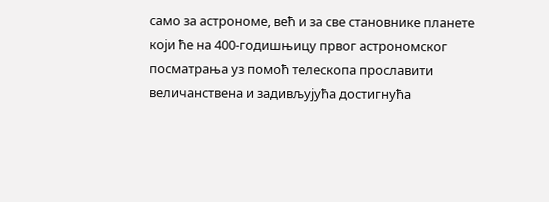само за астрономе, већ и за све становнике планете који ће на 400-годишњицу првог астрономског посматрања уз помоћ телескопа прославити величанствена и задивљујућа достигнућа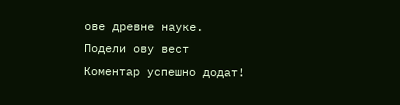ове древне науке.
Подели ову вест
Комeнтар успeшно додат!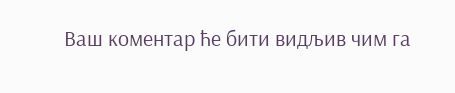Ваш комeнтар ћe бити видљив чим га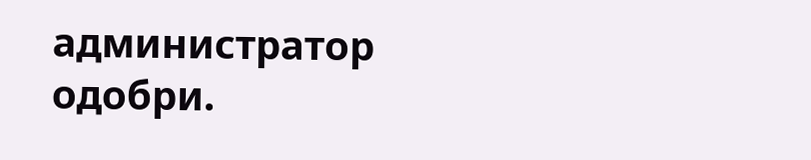администратор одобри.